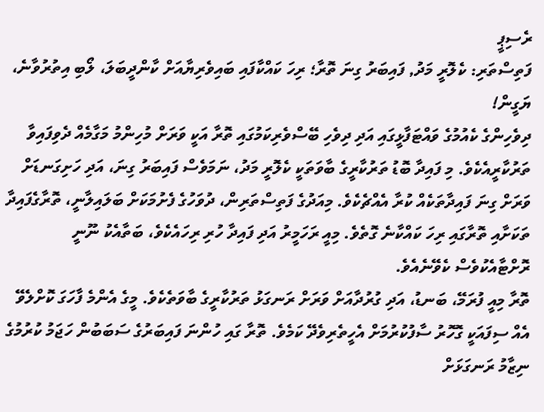ރެސިޕީ
ފަތިސްތަރި: ކެލޮރީ މަދު, ފައިބަރު ގިނަ ތޮރާ؛ ރިހަ ކައްކާފައި ބައިވެރިޔާއަށް ކާންދީބަލަ، ލޯބި އިތުރުވާނެ، ޔަގީން!
ދިވެހިންގެ ކެއުމުގެ ވައްޓަފާޅީގައި އަދި ދިވެހި ބޭސްވެރިކަމުގައި ތޮރާ އަކީ ވަރަށް މުހިންމު މަގާމެއް ދެވިފައިވާ ތަރުކާރީއެކެވެ. މި ފައިދާ ބޮޑު ތަރުކާރީގެ ބާވަތަކީ ކެލޮރީ މަދު، ނަމަވެސް ފައިބަރު ގިނަ، އަދި ހަށިގަނޑަށް ވަރަށް ގިނަ ފައިދާތަކެއް ކުރާ އެއްޗެކެވެ. މިއަދުގެ ފަތިސްތަރިން، ދުވަހުގެ ފެށުމަކަށް ބަލައިލާނީ، ތޮރާގެފައިދާ ތަކަށާއި ތޮރާގައި ރިހަ ކައްކާނެ ގޮތެވެ. މިއީ ރަހަމީރު އަދި ފައިދާ ހުރި ރިހައެކެވެ، ބަތާއެކު ނޫނީ ރޮށްޓާއެކުވެސް ކެވޭނެއެވެ.
ތޮރާ މިއީ ފުރަމޭ، ބަނޑު، އަދި ގުރުދާއަށް ވަރަށް ރަނގަޅު ތަރުކާރީގެ ބާވަތެކެވެ. މީގެ އެންމެ ފާހަގަ ކޮށްލެވޭ އެއް ސިފައަކީ ގޮހޮރު ސާފުކުރުމަށް އެހީތެރިވެދޭ ކަމެވެ. ތޮރާ ގައި ހުންނަ ފައިބަރުގެ ސަބަބުން ހަޖަމު ކުރުމުގެ ނިޒާމު ރަނގަޅަށް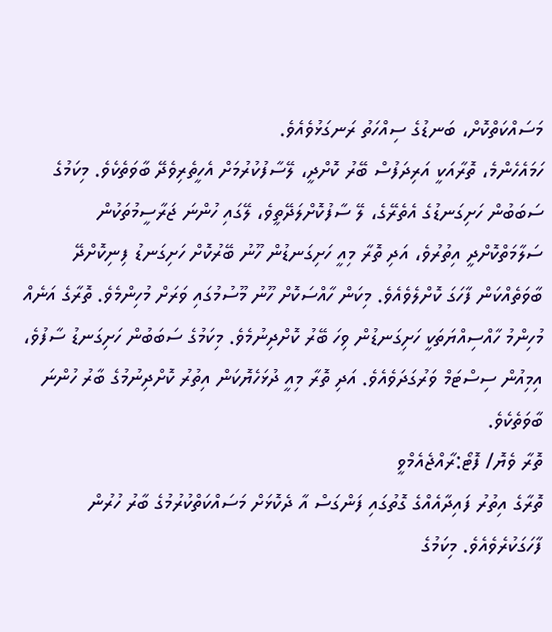މަސައްކަތްކޮށް، ބަނޑުގެ ސިއްހަތު ރަނގަޅުވެއެވެ.
ހަމައެހެންމެ، ތޮރާއަކީ އަރިދަފުސް ބޭރު ކޮށްދީ، ލޭސާފުކުރުމަށް އެހީތެރިވެދޭ ބާވަތެކެވެ. މިކަމުގެ ސަބަބުން ހަށިގަނޑުގެ އެތެރޭގެ، ލޭ ސާފުކޮށްލަދޭތީވެ، ލޭގައި ހުންނަ ޖަރާސީމުތަކުން ސަލާމަތްކޮށްދީ އިތުރުވެ، އަދި ތޮރާ މިއީ ހަށިގަނޑުން ހޫނު ބޭރުކޮށް ހަށިގަނޑު ފިނިކޮށްދޭ ބާވަތެއްކަން ފާހަގަ ކޮށްލެވެއެވެ. މިކަން ހާއްސަކޮށް ހޫނު މޫސުމުގައި ވަރަށް މުހިންމެވެ. ތޮރާގެ އަނެއް މުހިންމު ހާއްސިއްޔަތަކީ ހަށިގަނޑުން ވިހަ ބޭރު ކޮށްދިނުމެވެ. މިކަމުގެ ސަބަބުން ހަށިގަނޑު ސާފުވެ، އިމިއުން ސިސްޓަމް ވަރުގަދަވެއެވެ. އަދި ތޮރާ މިއީ ދުޅަހެޔޮކަން އިތުރު ކޮށްދިނުމުގެ ބާރު ހުންނަ ބާވަތެކެވެ.
ތޮރާ ވެޔޮ/ ފޮޓޯ:ރާއްޖެއެމްވީ
ތޮރާގެ އިތުރު ފައިދާއެއްގެ ގޮތުގައި ފަންގަސް އާ ދެކޮޅަށް މަސައްކަތްކުރުމުގެ ބާރު ހުރުން ފާހަގަކުރެވެއެވެ. މިކަމުގެ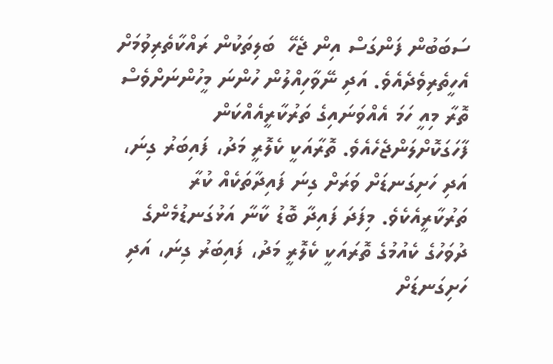ސަބަބުން ފަންގަސް އިން ޖެހޭ  ބަލިތަކުން ރައްކާތެރިވުމަށް އެހީތެރިވެދެއެވެ. އަދި ނޭވާހިއްލުން ހުންނަ މީހުންނަށްވެސް ތޮރާ މިއީ ހަމަ އެއްވަނައިގެ ތަރުކާރީއެއްކަން ފާހަގަކޮށްލަންޖެހެއެވެ. ތޮރާއަކީ ކެލޮރީ މަދު، ފައިބަރު ގިނަ، އަދި ހަށިގަނޑަށް ވަރަށް ގިނަ ފައިދާތަކެއް ކުރާ ތަރުކާރީއެކެވެ. މިފަދަ ފައިދާ ބޮޑު ކާނާ އަޅުގަނޑުމެންގެ ދުވަހުގެ ކެއުމުގެ ތޮރައަކީ ކެލޮރީ މަދު، ފައިބަރު ގިނަ، އަދި ހަށިގަނޑަށް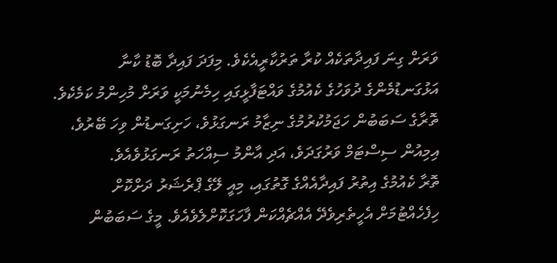ވަރަށް ގިނަ ފައިދާތަކެއް ކުރާ ތަރުކާރީއެކެވެ. މިފަދަ ފައިދާ ބޮޑު ކާނާ އަޅުގަނޑުމެންގެ ދުވަހުގެ ކެއުމުގެ ވައްޓަފާޅީގައި ހިމެނުމަކީ ވަރަށް މުހިންމު ކަމެކެވެ. ތޮރާގެ ސަބަބުން ހަޖަމުކުރުމުގެ ނިޒާމު ރަނގަޅުވެ، ހަށިގަނޑުން ވިހަ ބޭރުވެ، އިމިއުން ސިސްޓަމް ވަރުގަދަވެ، އަދި އާންމު ސިއްހަތު ރަނގަޅުވެއެވެ.
ތޮރާ ކެއުމުގެ އިތުރު ފައިދާއެއްގެ ގޮތުގައި، މިއީ ލޭގެ ޕްރެޝަރު ދަށްކޮށް ހިފެހެއްޓުމަށް އެހީތެރިވެދޭ އެއްޗެއްކަން ފާހަގަކޮށްލެވެއެވެ. މީގެ ސަބަބުން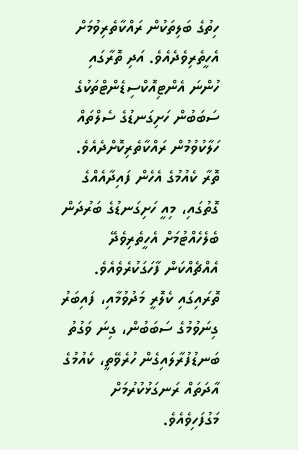ހިތުގެ ބަލިތަކުން ރައްކާތެރިވުމަށް އެހީތެރިވެދެއެވެ. އަދި ތޮރާގައި ހުންނަ އެންޓިއޮކްސިޑެންޓްތަކުގެ ސަބަބުން ހަށިގަނޑުގެ ސެލްތައް ހަލާކުވުމުން ރައްކާތެރިކޮށްދެއެވެ. ތޮރާ ކެއުމުގެ އެހެން ފައިދާއެއްގެ ގޮތުގައި، މިއީ ހަށިގަނޑުގެ ބަރުދަން ބެލެހެއްޓުމަށް އެހީތެރިވެދޭ އެއްޗެއްކަން ފާހަގަކުރެވެއެވެ. ތޮރައިގައި ކެލޮރީ މަދުވުމާއި، ފައިބަރު ގިނަވުމުގެ ސަބަބުން، ގިނަ ވަގުތު ބަނޑުފުރާލައިގެން ހުރެވޭތީ، ކެއުމުގެ އާދަތައް ރަނގަޅުކުރުމަށް މަގުފަހިވެއެވެ.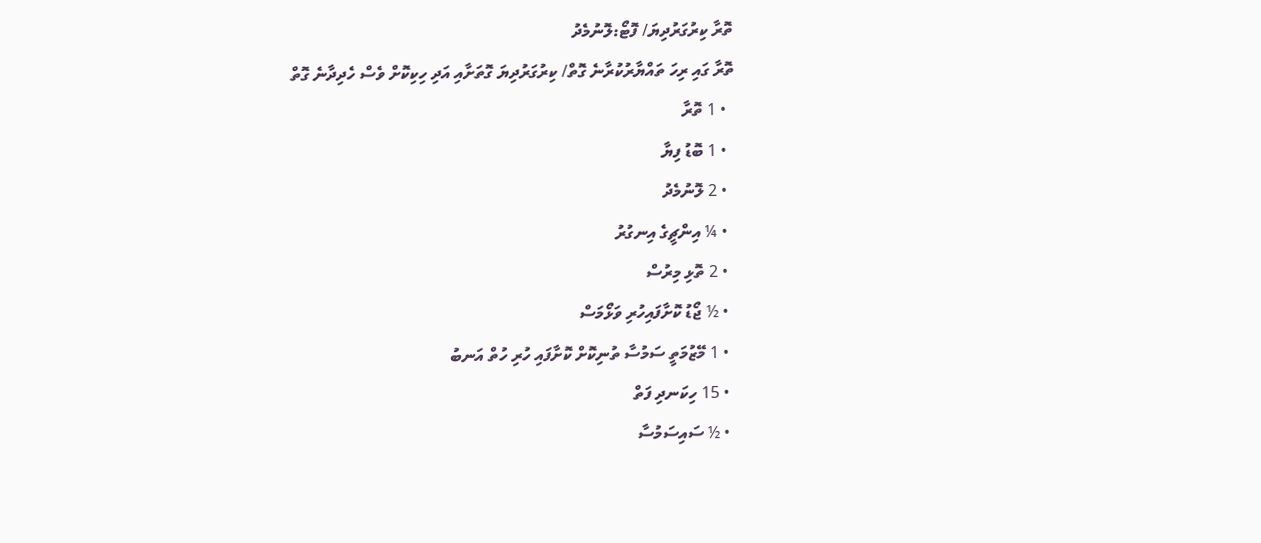ތޮރާ ކިރުގަރުދިޔަ/ ފޮޓޯ:ލޮނުމެދު
ތޮރާ ގައި ރިހަ ތައްޔާރުކުރާނެ ގޮތް/ ކިރުގަރުދިޔަ ގޮތަށާއި އަދި ހިކިކޮށް ވެސް ހެދިދާނެ ގޮތް
  • 1 ތޮރާ
  • 1 ބޮޑު ފިޔާ
  • 2 ލޮނުމެދު
  • ¼ އިންޗީގެ އިނގުރު
  • 2 ތޮޅި މިރުސް
  • ½ ޖޯޑު ކޮށާފައިހުރި ވަޅޯމަސް
  • 1 މޭޒުމަތީ ސަމުސާ ތުނިކޮށް ކޮށާފައި ހުރި ހުތް އަނބު
  • 15 ހިކަނދި ފަތް
  • ½ ސައިސަމުސާ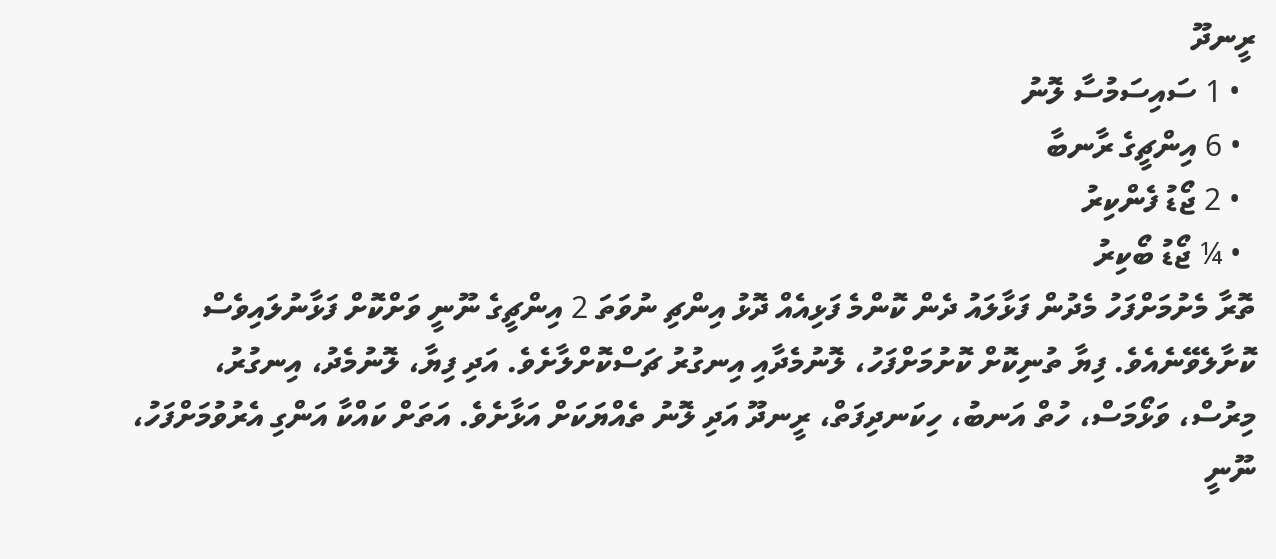ރީނދޫ
  • 1 ސައިސަމުސާ ލޮނު
  • 6 އިންޗީގެ ރާނބާ
  • 2 ޖޯޑު ފެންކިރު
  • ¼ ޖޯޑު ބޯކިރު
ތޮރާ މެށުމަށްފަހު މެދުން ފަޅާލައު ދެން ކޮންމެ ފަޅިއެއް ދޮޅު އިންޗި ނުވަތަ 2 އިންޗީގެ ނޫނީ ވަށްކޮށް ފަޅާނުލައިވެސް ކޮށާލެވޭނެއެވެ. ފިޔާ ތުނިކޮށް ކޮށުމަށްފަހު، ލޮނުމެދާއި އިނގުރު ޗަސްކޮށްލާށެވެ. އަދި ފިޔާ، ލޮނުމެދު، އިނގުރު، މިރުސް، ވަޅޯމަސް، ހުތް އަނބު، ހިކަނދިފަތް، ރީނދޫ އަދި ލޮނު ތެއްޔަކަށް އަޅާށެވެ. އަތަށް ކައްކާ އަންގި އެރުވުމަށްފަހު، ނޫނީ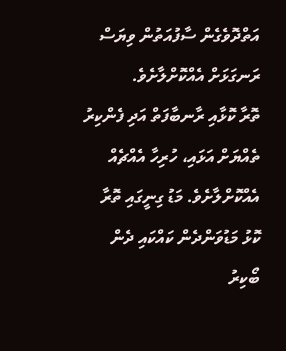އަތްދޮވެގެން ސާފުއަތުން ވިޔަސް ރަނގަޅަށް އެއްކޮށްލާށެވެ.
ތޮރާ ކޮޅާއި ރާނބާފަތް އަދި ފެންކިރު ތެއްޔަށް އަޅައި، ހުރިހާ އެއްޗެއް އެއްކޮށްލާށެވެ. މަޑު ގިނީގައި ތޮރާ ކޮޅު މަޑުވަންދެން ކައްކައި ދެން ބޯކިރު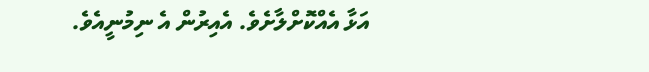އަޅާ އެއްކޮށްލާށެވެ. އެއިރުން އެ ނިމުނީއެވެ.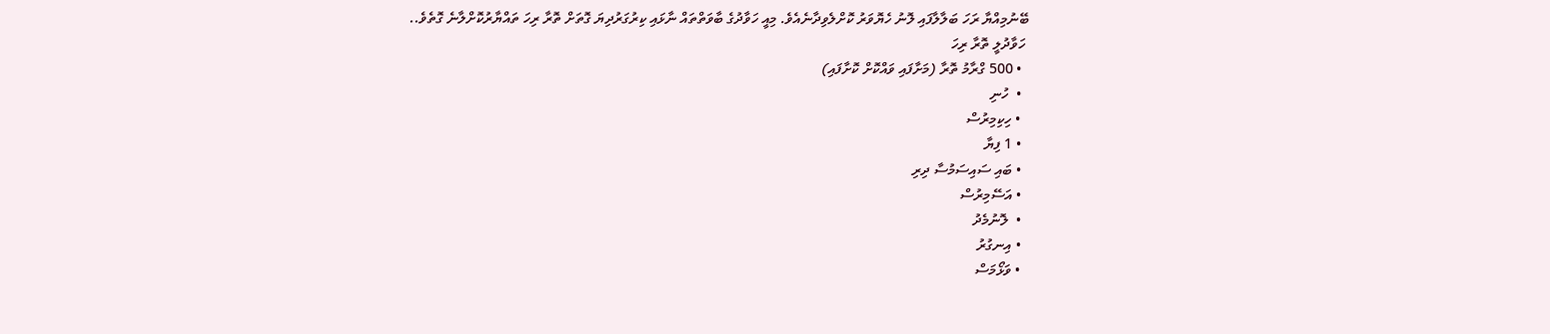ބޭނުމިއްޔާ ރަހަ ބަލާލާފައި ލޮނު ހެޔޮވަރު ކޮށްލެވިދާނެއެވެ. މިއީ ހަވާދުގެ ބާވަތްތައް ނާޅައި ކިރުގަރުދިޔަ ގޮތަށް ތޮރާ ރިހަ ތައްޔާރުކޮށްލާނެ ގޮތެވެ..
 ހަވާދުލީ ތޮރާ ރިހަ
  • 500 ގްރާމު ތޮރާ (މަށާފައި ވައްކޮށް ކޮށާފައި)
  •  ހުނި
  • ހިކިމިރުސް
  • 1 ފިޔާ
  • ބައި ސައިސަމުސާ ދިރި
  • އަސޭމިރުސް
  •  ލޮނުމެދު
  • އިނގުރު
  • ވަޅޯމަސް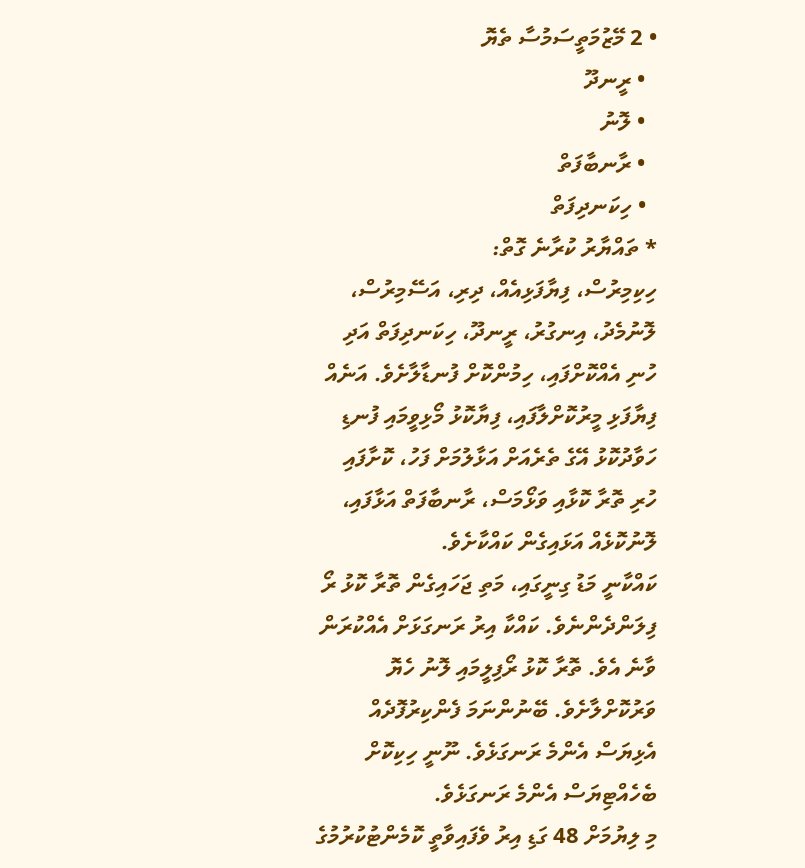• 2 މޭޒުމަތީސަމުސާ ތެޔޮ
  • ރީނދޫ
  • ލޮނު
  • ރާނބާފަތް
  • ހިކަނދިފަތް
* ތައްޔާރު ކުރާނެ ގޮތް:
ހިކިމިރުސް، ފިޔާފަޅިއެއް، ދިރި، އަސޭމިރުސް، ލޮނުމެދު، އިނގުރު، ރީނދޫ، ހިކަނދިފަތް އަދި ހުނި އެއްކޮށްފައި، ހިމުންކޮށް ފުނޑާލާށެވެ. އަނެއް ފިޔާފަޅި މީރުކޮށްލާފައި، ފިޔާކޮޅު މޯޅިވީމައި ފުނޑި ހަވާދުކޮޅު އޭގެ ތެރެއަށް އަޅާލުމަށް ފަހު، ކޮށާފައި ހުރި ތޮރާ ކޮޅާއި ވަޅޯމަސް، ރާނބާފަތް އަޅާފައި، ލޮނުކޮޅެއް އަޅައިގެން ކައްކާށެވެ.
ކައްކާނީ މަޑު ގިނީގައި، މަތި ޖަހައިގެން ތޮރާ ކޮޅު ރޯ ފިލަންދެންނެވެ. ކައްކާ އިރު ރަނގަޅަށް އެއްކުރަން ވާނެ އެވެ. ތޮރާ ކޮޅު ރޯފިލީމައި ލޮނު ހެޔޮ ވަރުކޮށްލާށެވެ. ބޭނުންނަމަ ފެންކިރުފޮދެއް އެޅިޔަސް އެންމެ ރަނގަޅެވެ. ނޫނީ ހިކިކޮށް ބެހެއްޓިޔަސް އެންމެ ރަނގަޅެވެ.
މި ލިޔުމަށް 48 ގަޑި އިރު ވެފައިވާތީ ކޮމެންޓުކުރުމުގެ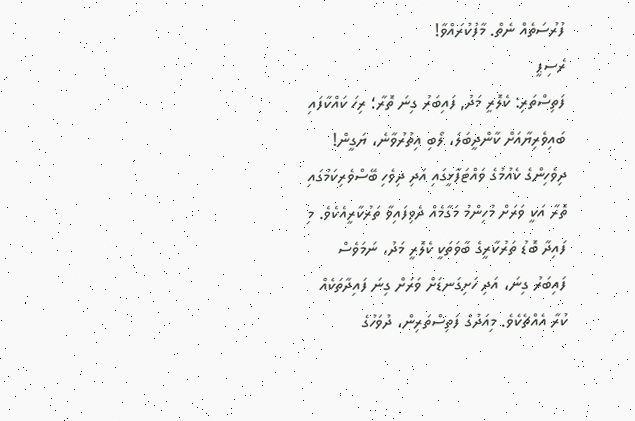ފުރުސަތެއް ނެތް. މާފުކުރައްވާ!
ރެސިޕީ
ފަތިސްތަރި: ކެލޮރީ މަދު, ފައިބަރު ގިނަ ތޮރާ؛ ރިހަ ކައްކާފައި ބައިވެރިޔާއަށް ކާންދީބަލަ، ލޯބި އިތުރުވާނެ، ޔަގީން!
ދިވެހިންގެ ކެއުމުގެ ވައްޓަފާޅީގައި އަދި ދިވެހި ބޭސްވެރިކަމުގައި ތޮރާ އަކީ ވަރަށް މުހިންމު މަގާމެއް ދެވިފައިވާ ތަރުކާރީއެކެވެ. މި ފައިދާ ބޮޑު ތަރުކާރީގެ ބާވަތަކީ ކެލޮރީ މަދު، ނަމަވެސް ފައިބަރު ގިނަ، އަދި ހަށިގަނޑަށް ވަރަށް ގިނަ ފައިދާތަކެއް ކުރާ އެއްޗެކެވެ. މިއަދުގެ ފަތިސްތަރިން، ދުވަހުގެ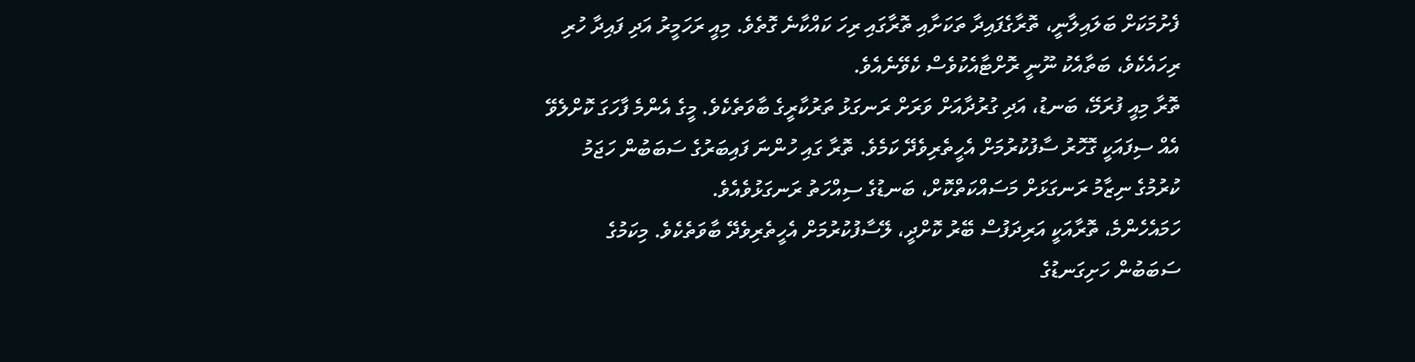ފެށުމަކަށް ބަލައިލާނީ، ތޮރާގެފައިދާ ތަކަށާއި ތޮރާގައި ރިހަ ކައްކާނެ ގޮތެވެ. މިއީ ރަހަމީރު އަދި ފައިދާ ހުރި ރިހައެކެވެ، ބަތާއެކު ނޫނީ ރޮށްޓާއެކުވެސް ކެވޭނެއެވެ.
ތޮރާ މިއީ ފުރަމޭ، ބަނޑު، އަދި ގުރުދާއަށް ވަރަށް ރަނގަޅު ތަރުކާރީގެ ބާވަތެކެވެ. މީގެ އެންމެ ފާހަގަ ކޮށްލެވޭ އެއް ސިފައަކީ ގޮހޮރު ސާފުކުރުމަށް އެހީތެރިވެދޭ ކަމެވެ. ތޮރާ ގައި ހުންނަ ފައިބަރުގެ ސަބަބުން ހަޖަމު ކުރުމުގެ ނިޒާމު ރަނގަޅަށް މަސައްކަތްކޮށް، ބަނޑުގެ ސިއްހަތު ރަނގަޅުވެއެވެ.
ހަމައެހެންމެ، ތޮރާއަކީ އަރިދަފުސް ބޭރު ކޮށްދީ، ލޭސާފުކުރުމަށް އެހީތެރިވެދޭ ބާވަތެކެވެ. މިކަމުގެ ސަބަބުން ހަށިގަނޑުގެ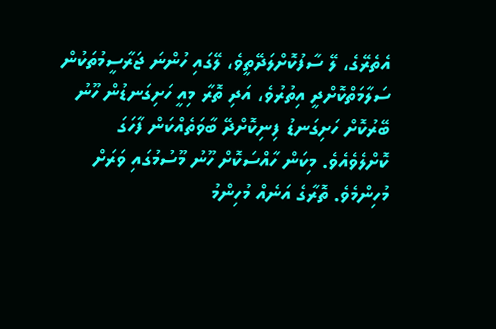އެތެރޭގެ، ލޭ ސާފުކޮށްލަދޭތީވެ، ލޭގައި ހުންނަ ޖަރާސީމުތަކުން ސަލާމަތްކޮށްދީ އިތުރުވެ، އަދި ތޮރާ މިއީ ހަށިގަނޑުން ހޫނު ބޭރުކޮށް ހަށިގަނޑު ފިނިކޮށްދޭ ބާވަތެއްކަން ފާހަގަ ކޮށްލެވެއެވެ. މިކަން ހާއްސަކޮށް ހޫނު މޫސުމުގައި ވަރަށް މުހިންމެވެ. ތޮރާގެ އަނެއް މުހިންމު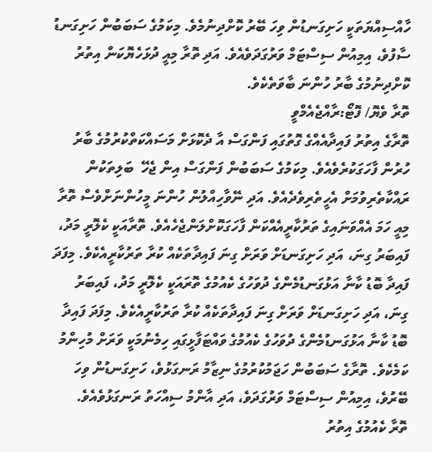ހާއްސިއްޔަތަކީ ހަށިގަނޑުން ވިހަ ބޭރު ކޮށްދިނުމެވެ. މިކަމުގެ ސަބަބުން ހަށިގަނޑު ސާފުވެ، އިމިއުން ސިސްޓަމް ވަރުގަދަވެއެވެ. އަދި ތޮރާ މިއީ ދުޅަހެޔޮކަން އިތުރު ކޮށްދިނުމުގެ ބާރު ހުންނަ ބާވަތެކެވެ.
ތޮރާ ވެޔޮ/ ފޮޓޯ:ރާއްޖެއެމްވީ
ތޮރާގެ އިތުރު ފައިދާއެއްގެ ގޮތުގައި ފަންގަސް އާ ދެކޮޅަށް މަސައްކަތްކުރުމުގެ ބާރު ހުރުން ފާހަގަކުރެވެއެވެ. މިކަމުގެ ސަބަބުން ފަންގަސް އިން ޖެހޭ  ބަލިތަކުން ރައްކާތެރިވުމަށް އެހީތެރިވެދެއެވެ. އަދި ނޭވާހިއްލުން ހުންނަ މީހުންނަށްވެސް ތޮރާ މިއީ ހަމަ އެއްވަނައިގެ ތަރުކާރީއެއްކަން ފާހަގަކޮށްލަންޖެހެއެވެ. ތޮރާއަކީ ކެލޮރީ މަދު، ފައިބަރު ގިނަ، އަދި ހަށިގަނޑަށް ވަރަށް ގިނަ ފައިދާތަކެއް ކުރާ ތަރުކާރީއެކެވެ. މިފަދަ ފައިދާ ބޮޑު ކާނާ އަޅުގަނޑުމެންގެ ދުވަހުގެ ކެއުމުގެ ތޮރައަކީ ކެލޮރީ މަދު، ފައިބަރު ގިނަ، އަދި ހަށިގަނޑަށް ވަރަށް ގިނަ ފައިދާތަކެއް ކުރާ ތަރުކާރީއެކެވެ. މިފަދަ ފައިދާ ބޮޑު ކާނާ އަޅުގަނޑުމެންގެ ދުވަހުގެ ކެއުމުގެ ވައްޓަފާޅީގައި ހިމެނުމަކީ ވަރަށް މުހިންމު ކަމެކެވެ. ތޮރާގެ ސަބަބުން ހަޖަމުކުރުމުގެ ނިޒާމު ރަނގަޅުވެ، ހަށިގަނޑުން ވިހަ ބޭރުވެ، އިމިއުން ސިސްޓަމް ވަރުގަދަވެ، އަދި އާންމު ސިއްހަތު ރަނގަޅުވެއެވެ.
ތޮރާ ކެއުމުގެ އިތުރު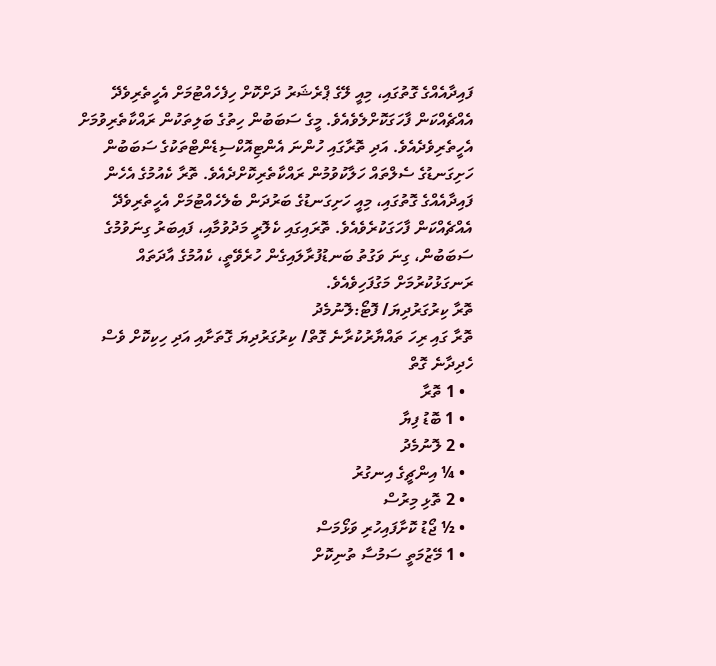ފައިދާއެއްގެ ގޮތުގައި، މިއީ ލޭގެ ޕްރެޝަރު ދަށްކޮށް ހިފެހެއްޓުމަށް އެހީތެރިވެދޭ އެއްޗެއްކަން ފާހަގަކޮށްލެވެއެވެ. މީގެ ސަބަބުން ހިތުގެ ބަލިތަކުން ރައްކާތެރިވުމަށް އެހީތެރިވެދެއެވެ. އަދި ތޮރާގައި ހުންނަ އެންޓިއޮކްސިޑެންޓްތަކުގެ ސަބަބުން ހަށިގަނޑުގެ ސެލްތައް ހަލާކުވުމުން ރައްކާތެރިކޮށްދެއެވެ. ތޮރާ ކެއުމުގެ އެހެން ފައިދާއެއްގެ ގޮތުގައި، މިއީ ހަށިގަނޑުގެ ބަރުދަން ބެލެހެއްޓުމަށް އެހީތެރިވެދޭ އެއްޗެއްކަން ފާހަގަކުރެވެއެވެ. ތޮރައިގައި ކެލޮރީ މަދުވުމާއި، ފައިބަރު ގިނަވުމުގެ ސަބަބުން، ގިނަ ވަގުތު ބަނޑުފުރާލައިގެން ހުރެވޭތީ، ކެއުމުގެ އާދަތައް ރަނގަޅުކުރުމަށް މަގުފަހިވެއެވެ.
ތޮރާ ކިރުގަރުދިޔަ/ ފޮޓޯ:ލޮނުމެދު
ތޮރާ ގައި ރިހަ ތައްޔާރުކުރާނެ ގޮތް/ ކިރުގަރުދިޔަ ގޮތަށާއި އަދި ހިކިކޮށް ވެސް ހެދިދާނެ ގޮތް
  • 1 ތޮރާ
  • 1 ބޮޑު ފިޔާ
  • 2 ލޮނުމެދު
  • ¼ އިންޗީގެ އިނގުރު
  • 2 ތޮޅި މިރުސް
  • ½ ޖޯޑު ކޮށާފައިހުރި ވަޅޯމަސް
  • 1 މޭޒުމަތީ ސަމުސާ ތުނިކޮށް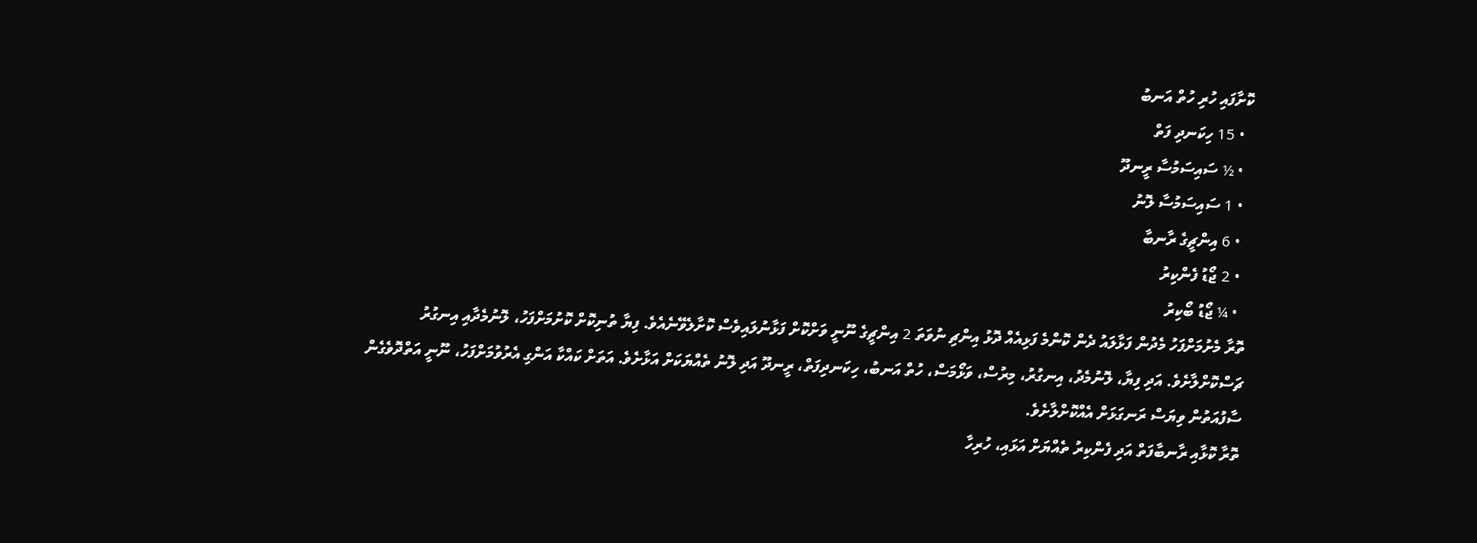ކޮށާފައި ހުރި ހުތް އަނބު
  • 15 ހިކަނދި ފަތް
  • ½ ސައިސަމުސާ ރީނދޫ
  • 1 ސައިސަމުސާ ލޮނު
  • 6 އިންޗީގެ ރާނބާ
  • 2 ޖޯޑު ފެންކިރު
  • ¼ ޖޯޑު ބޯކިރު
ތޮރާ މެށުމަށްފަހު މެދުން ފަޅާލައު ދެން ކޮންމެ ފަޅިއެއް ދޮޅު އިންޗި ނުވަތަ 2 އިންޗީގެ ނޫނީ ވަށްކޮށް ފަޅާނުލައިވެސް ކޮށާލެވޭނެއެވެ. ފިޔާ ތުނިކޮށް ކޮށުމަށްފަހު، ލޮނުމެދާއި އިނގުރު ޗަސްކޮށްލާށެވެ. އަދި ފިޔާ، ލޮނުމެދު، އިނގުރު، މިރުސް، ވަޅޯމަސް، ހުތް އަނބު، ހިކަނދިފަތް، ރީނދޫ އަދި ލޮނު ތެއްޔަކަށް އަޅާށެވެ. އަތަށް ކައްކާ އަންގި އެރުވުމަށްފަހު، ނޫނީ އަތްދޮވެގެން ސާފުއަތުން ވިޔަސް ރަނގަޅަށް އެއްކޮށްލާށެވެ.
ތޮރާ ކޮޅާއި ރާނބާފަތް އަދި ފެންކިރު ތެއްޔަށް އަޅައި، ހުރިހާ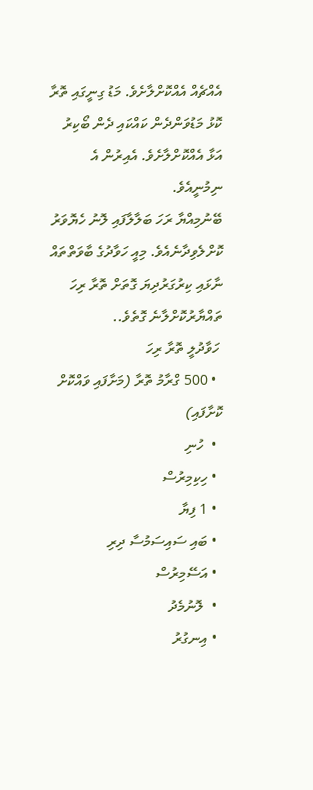އެއްޗެއް އެއްކޮށްލާށެވެ. މަޑު ގިނީގައި ތޮރާ ކޮޅު މަޑުވަންދެން ކައްކައި ދެން ބޯކިރު އަޅާ އެއްކޮށްލާށެވެ. އެއިރުން އެ ނިމުނީއެވެ.
ބޭނުމިއްޔާ ރަހަ ބަލާލާފައި ލޮނު ހެޔޮވަރު ކޮށްލެވިދާނެއެވެ. މިއީ ހަވާދުގެ ބާވަތްތައް ނާޅައި ކިރުގަރުދިޔަ ގޮތަށް ތޮރާ ރިހަ ތައްޔާރުކޮށްލާނެ ގޮތެވެ..
 ހަވާދުލީ ތޮރާ ރިހަ
  • 500 ގްރާމު ތޮރާ (މަށާފައި ވައްކޮށް ކޮށާފައި)
  •  ހުނި
  • ހިކިމިރުސް
  • 1 ފިޔާ
  • ބައި ސައިސަމުސާ ދިރި
  • އަސޭމިރުސް
  •  ލޮނުމެދު
  • އިނގުރު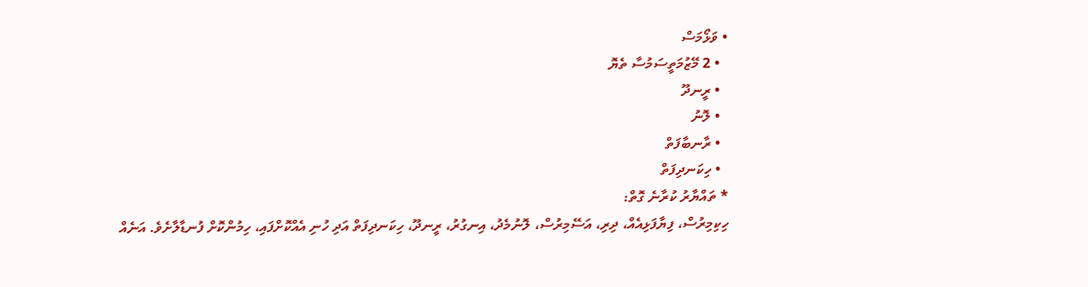• ވަޅޯމަސް
  • 2 މޭޒުމަތީސަމުސާ ތެޔޮ
  • ރީނދޫ
  • ލޮނު
  • ރާނބާފަތް
  • ހިކަނދިފަތް
* ތައްޔާރު ކުރާނެ ގޮތް:
ހިކިމިރުސް، ފިޔާފަޅިއެއް، ދިރި، އަސޭމިރުސް، ލޮނުމެދު، އިނގުރު، ރީނދޫ، ހިކަނދިފަތް އަދި ހުނި އެއްކޮށްފައި، ހިމުންކޮށް ފުނޑާލާށެވެ. އަނެއް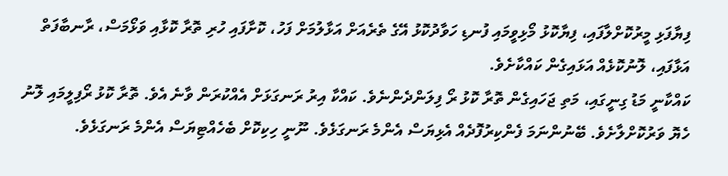ފިޔާފަޅި މީރުކޮށްލާފައި، ފިޔާކޮޅު މޯޅިވީމައި ފުނޑި ހަވާދުކޮޅު އޭގެ ތެރެއަށް އަޅާލުމަށް ފަހު، ކޮށާފައި ހުރި ތޮރާ ކޮޅާއި ވަޅޯމަސް، ރާނބާފަތް އަޅާފައި، ލޮނުކޮޅެއް އަޅައިގެން ކައްކާށެވެ.
ކައްކާނީ މަޑު ގިނީގައި، މަތި ޖަހައިގެން ތޮރާ ކޮޅު ރޯ ފިލަންދެންނެވެ. ކައްކާ އިރު ރަނގަޅަށް އެއްކުރަން ވާނެ އެވެ. ތޮރާ ކޮޅު ރޯފިލީމައި ލޮނު ހެޔޮ ވަރުކޮށްލާށެވެ. ބޭނުންނަމަ ފެންކިރުފޮދެއް އެޅިޔަސް އެންމެ ރަނގަޅެވެ. ނޫނީ ހިކިކޮށް ބެހެއްޓިޔަސް އެންމެ ރަނގަޅެވެ.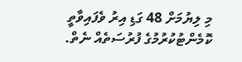މި ލިޔުމަށް 48 ގަޑި އިރު ވެފައިވާތީ ކޮމެންޓުކުރުމުގެ ފުރުސަތެއް ނެތް.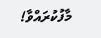މާފުކުރައްވާ!